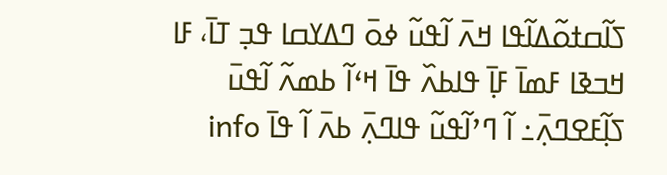ߖߊ߬ߛߙߋ߬ߡߊ߬ߟߊ ߞߍ߫ ߊ߬ߟߎ߬ ߦߋ߫ ߣߡߌߛߊ ߟߏ߲ ߠߊ߫، ߓߊ ߞߏߢߊ ߓߘߊ߫ ߓߊ߲߫ ߟߊߕߍ߰ ߟߊ߫ ߞߵߊ߬ ߕߘߍ߬ ߊ߬ߟߎ߫ ߖߊ߲߬ߓߐߣߍ߲߫߸ ߊ߬ ߣߴߊ߬ߟߎ߬ ߟߊߣߍ߲߫ ߕߍ߫ ߊ߬ ߟߊ߫ info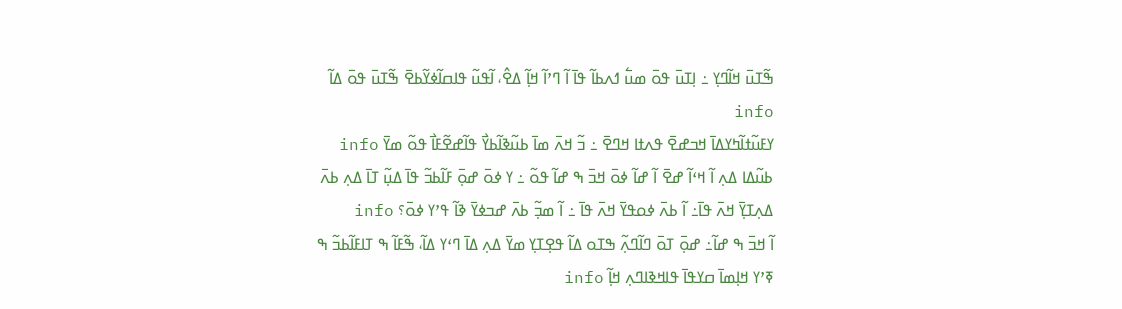ߒ߬ߠߎ߫ ߞߊ߬ߣߌ߲ ߸ ߊ߲ߠߎ߫ ߟߋ߫ ߘߎ߱ ߗߍߕߊ߬ ߟߊ߫ ߊ߬ ߣߴߊ߬ ߞߊ߲߬ ߡߐ߮، ߊ߬ߟߎ߬ ߟߊߛߊ߬ߦߌ߬ߕߐ߫ ߒ߬ߠߎ߫ ߟߋ߫ ߡߊ߬ info
ߌߓߎ߬ߙߊ߬ߤߌߡߊ߫ ߞߏߝߐ߫ ߟߍߙߊ ߞߣߐ߫ ߸ ߏ߬ ߞߍ߫ ߘߊ߫ ߕߎ߬ߢߊ߬ߕߌ߯ ߟߊ߬ߝߐ߬ߓߊ߯ ߟߋ߬ ߘߌ߫ info
ߕߎ߬ߡߊ ߡߍ߲ ߊ߬ ߞߵߊ߬ ߝߐ߫ ߊ߬ ߝߊ߬ ߦߋ߫ ߞߏ߫ ߒ ߝߊ߬ ߟߋ߬ ߸ ߌ ߦߋ߫ ߝߋ߲߫ ߓߊ߬ߕߏ߬ ߟߊ߫ ߡߎ߲߬ ߠߊ߫ ߡߍ߲ ߕߍ߫ ߡߍ߲ߠߌ߲߫ ߞߍ߫ ߟߊ߫߸ ߊ߬ ߕߍ߫ ߦߋߟߌ߫ ߞߍ߫ ߟߊ߫ ߸ ߊ߬ ߘߏ߲߬ ߕߍ߫ ߝߏߦߌ߫ ߢߊ߬ ߟߴߌ ߦߋ߫؟ info
ߊ߬ ߞߏ߫ ߒ ߝߊ߬߸ ߝߋ߲߫ ߠߋ߫ ߣߊ߬ߣߍ߲߬ ߒߠߋ ߡߊ߬ ߟߐ߲ߠߌ߲ ߘߌ߫ ߡߍ߲ ߡߊ߫ ߣߵߌ ߡߊ߬، ߒ߬ߓߊ߬ ߒ ߠߊߓߊ߬ߕߏ߬ ߒ ߧߴߌ ߞߊ߲ߘߊ߫ ߛߌߟߊ߫ ߟߊߞߢߊߣߍ߲ ߞߊ߲߬ info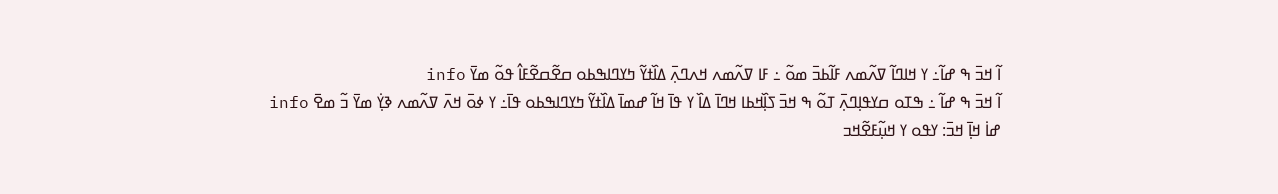ߊ߬ ߞߏ߫ ߒ ߝߊ߬߸ ߌ ߞߊߣߊ߬ ߜߍ߬ߘߍ ߓߊ߬ߕߏ߫ ߘߋ߬ ߸ ߓߊ ߜߍ߬ߘߍ ߞߍߣߍ߲߫ ߡߊ߰ߙߌ߬ ߤߌߣߊߒߕߋ ߛߐ߬ߛߐ߬ߓߊ߮ ߟߋ߬ ߘߌ߫ info
ߊ߬ ߞߏ߫ ߒ ߝߊ߬ ߸ ߒߠߋ ߛߌߟߊ߲ߣߍ߲߫ ߠߋ߬ ߒ ߞߏ߫ ߖߊ߲߰ߞߕߊ ߞߣߊ߫ ߡߊ߰ ߌ ߟߊ߫ ߞߊ߬ ߝߘߊ߫ ߡߊ߰ߙߌ߬ ߤߌߣߊߒߕߋ ߟߊ߫߸ ߌ ߦߋ߫ ߞߍ߫ ߜߍ߬ߘߍ ߢߌ߲߭ ߘߌ߫ ߏ߬ ߘߐ߫ info
ߝߊ߭ ߞߊ߲߫ ߞߏ߫: ߌߟߋ ߌ ߞߎ߲߬ߓߐ߬ߞߏ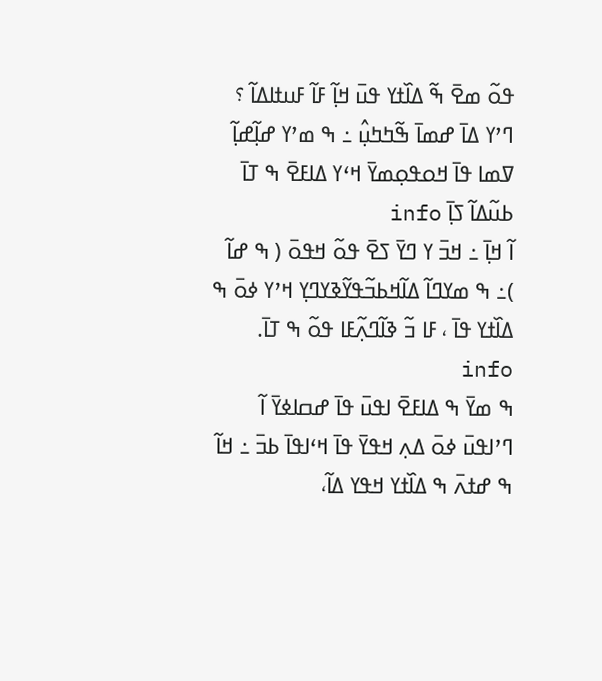ߟߋ߬ ߘߐ߫ ߒ߬ ߡߊ߰ߙߌ ߟߎ߫ ߞߊ߲߬ ߓߊ߬ ߓߎߙߊߡߊ߬ ؟ ߣߴߌ ߡߊ߫ ߝߘߊ߫ ߒ߬ߤߤߎ߲߮ ߸ ߒ ߘߴߌ ߝߊ߲߬ߝߊ߲߬ ߜߘߊ ߟߊ߫ ߞߋߟߋ߲ߘߌ߫ ߞߵߌ ߡߊߓߐ߫ ߒ ߠߊ߫ ߕߎ߬ߡߊ߬ ߖߊ߲߫ info
ߊ߬ ߞߊ߲߫ ߸ ߞߏ߫ ߌ ߣߌ߫ ߖߐ߫ ߟߋ߬ ߞߟߋ߫ ( ߒ ߝߊ߬ )߸ ߒ ߘߌߣߊ߬ ߡߊ߬ߞߕߏ߬ߟߌ߬ߢߌߣߌ߲ ߞߴߌ ߦߋ߫ ߒ ߡߊ߰ߙߌ ߟߊ߫ ، ߓߊ ߏ߬ ߢߊ߬ߣߍ߲߬ߓߊ ߟߋ߬ ߒ ߠߊ߫. info
ߒ ߘߌ߫ ߒ ߡߊߓߐ߫ ߊߟߎ߫ ߟߊ߫ ߝߛߊߦߌ߫ ߊ߬ ߣߴߊߟߎ߫ ߦߋ߫ ߡߍ߲ ߞߟߌ߫ ߟߊ߫ ߞߵߊߟߊ߫ ߕߏ߫ ߸ ߞߊ߬ ߒ ߝߙߍ߫ ߒ ߡߊ߰ߙߌ ߞߟߌ ߡߊ߬،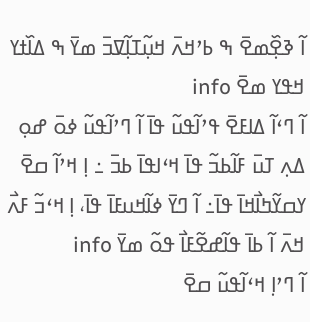ߊ߬ ߢߐ߲߰ߘߐ߫ ߒ ߕߴߞߍ߫ ߞߎ߲߬ߠߊ߲߬ߜߏ߫ ߘߌ߫ ߒ ߡߊ߰ߙߌ ߞߟߌ ߘߐ߫ info
ߊ߬ ߣߵߊ߬ ߡߊߓߐ߫ ߟߴߊ߬ߟߎ߬ ߟߊ߫ ߊ߬ ߣߴߊ߬ߟߎ߬ ߦߋ߫ ߝߋ߲ ߡߍ߲ ߠߎ߫ ߓߊ߬ߕߏ߬ ߟߊ߫ ߞߵߊߟߊ߫ ߕߏ߫ ߸ ߊ߲ ߞߴߊ߬ ߛߐ߫ ߌߛߌ߬ߤߊ߯ߞߊ߫ ߟߊ߫߸ ߊ߬ ߣߌ߫ ߦߊ߬ߞߎߓߊ߫ ߟߊ߫، ߊ߲ ߞߵߏ߬ ߓߍ߯ ߞߍ߫ ߊ߬ ߕߊ߫ ߟߊ߬ߝߐ߬ߓߊ߯ ߟߋ߬ ߘߌ߫ info
ߊ߬ ߣߴߊ߲ ߞߵߊ߬ߟߎ߬ ߛߐ߫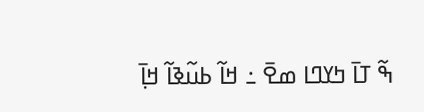ߒ߬ ߠߊ߫ ߤߌߣߊ ߘߐ߫ ߸ ߞߊ߬ ߕߎ߬ߢߊ߬ ߞߊ߲߫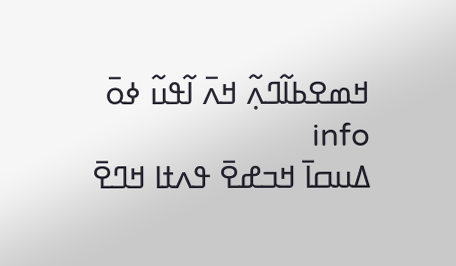ߞߘߐߕߊ߬ߣߍ߲߬ ߞߍ߫ ߊ߬ߟߎ߬ ߦߋ߫ info
ߡߎߛߊ߫ ߞߏߝߐ߫ ߟߍߙߊ ߞߣߐ߫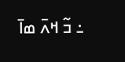߸ ߏ߬ ߞߍ߫ ߘߊ߫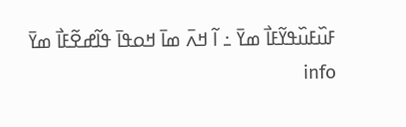ߓߎ߰ߓߎ߰ߟߌ߬ߓߊ߯ ߘߌ߫ ߸ ߊ߬ ߞߍ߫ ߘߊ߫ ߞߋߟߊ߫ ߟߊ߬ߝߐ߬ߓߊ߯ ߘߌ߫ info